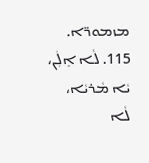ܡܙܡܘܪ̈ܐ. 115. ܠܵܐ ܐܸܠܲܢ، ܝܵܐ ܡܵܪܝܵܐ، ܠܵܐ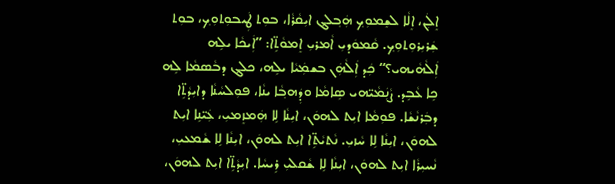ܐܸܠܲܢ، ܐܸܠܵܐ ܠܫܸܡܘܼܟ݂ ܗܲܒ݂ܠܔ ܐܝܼܩܵܪܵܐ، ܒܘܼܬ ܛܲܝܒܘܼܬܘܼܟ݂، ܒܘܼܬ ܫܲܪܝܼܪܘܼܬܘܼܟ݂. ܩܵܡܘܿܕܝܼ ܐܵܡܪܝܼ ܐܸܡܘܵܬܹ̈‌ܐ: ”ܐܲܝܟܵܐ ܝܠܹܗ ܐܲܠܵܗܵܝܗ‌ܝ؟“ ܟܲܕ ܐܲܠܵܗܲܢ ܒܫܡܲܝܵܐ ܝܠܹܗ، ܟܠܔ ܕܒܵܣܡܵܐ ܠܹܗ ܟܹܐ ܥܵܒܹܕ. ܨܵܢܲܡܵܝ̈ܗ‌ܝ ܣܹܐܡܵܐ ܘܕܲܗܒ݂ܵܐ ܝܢܵܐ، ܦܘܼܠܚܵܢܵܐ ܕܐܝܼܕܵܬܹ̈‌ܐ ܕܒܲܪܢܵܫܵܐ. ܦܘܼܡܵܐ ܐܝܼܬ ܠܗܘܿܢ، ܐܝܼܢܵܐ ܠܹܐ ܗܲܡܙܸܡܝܼ، ܥܲܝ̈ܢܹܐ ܐܝܼܬ ܠܗܘܿܢ، ܐܝܼܢܵܐ ܠܹܐ ܚܵܙܝܼ. ܢܵܬܝܵܬܹ̈‌ܐ ܐܝܼܬ ܠܗܘܿܢ، ܐܝܼܢܵܐ ܠܹܐ ܫܵܡܥܝܼ، ܢܵܚܝܼܪܵܐ ܐܝܼܬ ܠܗܘܿܢ، ܐܝܼܢܵܐ ܠܹܐ ܫܵܩܠܝܼ ܪܹܝܚܵܐ. ܐܝܼܕܵܬܹ̈‌ܐ ܐܝܼܬ ܠܗܘܿܢ،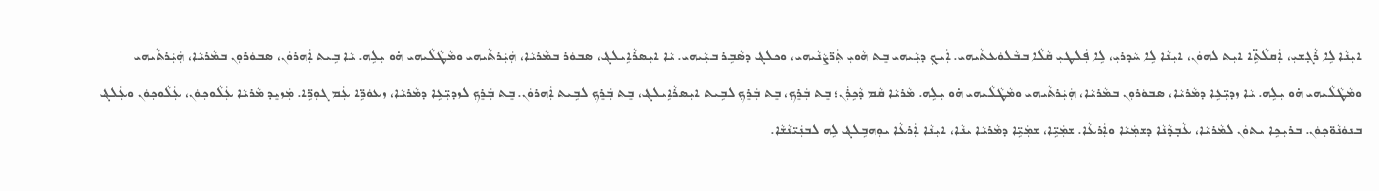ܐܝܼܢܵܐ ܠܹܐ ܪܵܓ݂ܫܝܼ، ܐܲܩܠܵܬܹ̈‌ܐ ܐܝܼܬ ܠܗܘܿܢ، ܐܝܼܢܵܐ ܠܹܐ ܚܵܕܪܝܼ، ܠܹܐ ܦܲܠܛܝܼ ܩܵܠܵܐ ܒܒܵܠܘܿܥܬܵܝܗ‌ܝ. ܐܲܝܟ݂ ܕܝܼܵܝܗ‌ܝ ܒܸܬ ܗܵܘܝܼ ܬܲܪ̈ܨܵܢܵܝܗ‌ܝ، ܘܟܠܔ ܕܣܵܒܹܪ ܒܝܼܵܝܗ‌ܝ. ܝܵܐ ܐܝܼܣܪܵܐܹܝܠܔ، ܣܒܘܿܪ ܒܡܵܪܝܵܐ، ܗܲܝܲܪܬܵܝܗ‌ܝ ܘܡܵܛܵܠܵܝܗ‌ܝ ܗ̇ܘ ܝܼܠܹܗ. ܝܵܐ ܒܹܝܬ ܐܲܗܪܘܿܢ، ܣܒܘܿܪܘܼܢ ܒܡܵܪܝܵܐ، ܗܲܝܲܪܬܵܝܗ‌ܝ ܘܡܵܛܵܠܵܝܗ‌ܝ ܗ̇ܘ ܝܼܠܹܗ. ܝܵܐ ܙܕܝܼ̈ܥܹܐ ܕܡܵܪܝܵܐ، ܣܒܘܿܪܘܼܢ ܒܡܵܪܝܵܐ، ܗܲܝܲܪܬܵܝܗ‌ܝ ܘܡܵܛܵܠܵܝܗ‌ܝ ܗ̇ܘ ܝܼܠܹܗ. ܡܵܪܝܵܐ ܩܵܡ ܕܵܟܹܪܲܢ؛ ܒܸܬ ܒܲܪܸܟ݂، ܒܸܬ ܒܲܪܸܟ݂ ܠܒܹܝܬ ܐܝܼܣܪܵܐܹܝܠܔ، ܒܸܬ ܒܲܪܸܟ݂ ܠܒܹܝܬ ܐܲܗܪܘܿܢ. ܒܸܬ ܒܲܪܸܟ݂ ܠܙܕܝܼ̈ܥܹܐ ܕܡܵܪܝܵܐ، ܙܥܘܿܪܹ̈ܐ ܥܲܡ ܓܘܼܪܹ̈ܐ. ܡܲܙܝܸܕ ܡܵܪܝܵܐ ܥܲܠܵܘܟ݂ܘܿܢ، ܥܲܠܵܘܟ݂ܘܿܢ ܘܥܲܠܔ ܒܢܘܿܢܵܘ̈ܟ݂ܘܿܢ. ܒܪܝܼܟܹܐ ܝܬܘܿܢ ܠܡܵܪܝܵܐ، ܥܵܒ݂ܕܵܢܵܐ ܕܫܡܲܝܵܐ ܘܐܲܪܥܵܐ. ܫܡܲܝܹ̈ܐ، ܫܡܲܝܹ̈ܐ ܕܡܵܪܝܵܐ ܝܢܵܐ، ܐܝܼܢܵܐ ܐܲܪܥܵܐ ܝܘܼܗܒܹܠܔ ܠܹܗ ܠܒܢܲܝ̈ܢܵܫܵܐ.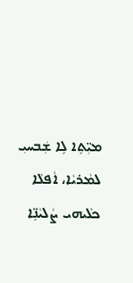ܡܝܼ̈ܬܹ‌ܐ ܠܹܐ ܫܲܒܚܝܼ ܠܡܵܪܝܵܐ، ܐܵܦܠܵܐ ܟܠܵܝܗ‌ܝ ܨܵܠܝܵܢܹ̈ܐ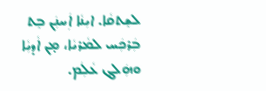ܠܫܸܬܩܵܐ. ܐܝܼܢܵܐ ܐܲܚܢܲܢ ܒܸܬ ܒܲܪܟܲܚ ܠܡܵܪܝܵܐ، ܡ̣ܢ ܐܵܕܝܼܵܐ ܘܗܲܠܔ ܥܵܠܲܡ.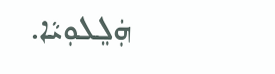ܗܲܠܸܠܘܼܝܵܐ.